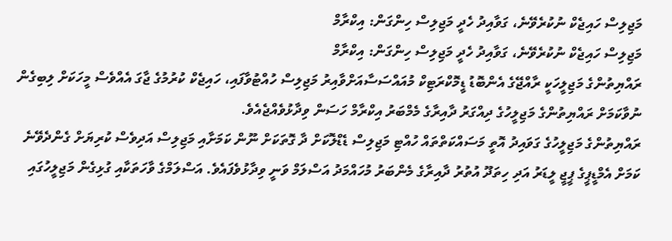މަޖިލިސް ހައިޖެކް ނުކުރެވޭނެ، ގަވާއިދު ހެދީ މަޖިލިސް ހިންގަން: އިކްރާމް
މަޖިލިސް ހައިޖެކް ނުކުރެވޭނެ، ގަވާއިދު ހެދީ މަޖިލިސް ހިންގަން: އިކްރާމް
ރައްޔިތުންގެ މަޖިލީހަކީ ރާއްޖޭގެ އެންބޮޑު ޑީމޮކްރަޓިކް މުއައްސަސާއަށްވާއިރު މަޖިލިސް ހުއްޓުވާފައި، ހައިޖެކް ކުރުމުގެ ޖާގަ އެއްވެސް މީހަކަށް ލިބިގެން ނުވާކަމަށް ރައްޔިތުންގެ މަޖިލީހުގެ ދިއްގަރު ދާއިރާގެ މެމްބަރު އިކްރާމް ހަސަން ވިދާޅުވެއްޖެއެވެ.
ރައްޔިތުންގެ މަޖިލީހުގެ ގަވައިދު އޮތީ މަސައްކަތްތައް ހުއްޓި މަޖިލިސް ޑެޑްލޮކަށް ދާ ގޮތަކަށް ނޫން ކަމަށާއި މަޖިލިސް އަދިވެސް ކުރިޔަށް ގެންދެވޭނެ ކަމަށް އެމްޑީޕީގެ ޕީޖީ ލީޑަރު އަދި ހިތަދޫ އުތުރު ދާއިރާގެ މެންބަރު މުހައްމަދު އަސްލަމް ވަނީ ވިދާޅުވެފައެވެ. އަސްލަމްގެ ވާހަތަކާއި ގުޅިގެން މަޖިލީހުގައި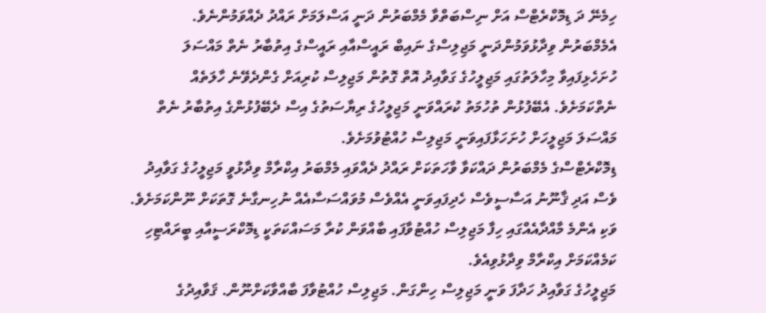ހިމެނޭ ދަ ޑިމޮކްރެޓްސް އަށް ނިސްބަތްވާ މެމްބަރުން ދަނީ އަސްލަމަށް ރައްދު ދެއްވަމުންނެވެ.
އެމެމްބަރުން ވިދާޅުވަމުންދަނީ މަޖިލިސްގެ ނައިބް ރައީސްއާއި ރައީސްގެ އިތުބާރު ނެތް މައްސަލަ ހުށަހެޅިފައިވާ މިހާލަތުގައި މަޖިލީހުގެ ގަވާއިދު އޮތް ގޮތުން މަޖިލިސް ކުރިއަށް ގެންދެވޭނެ ހާލަތެއް ނެތްކަމަށެވެ. އެބޭފުޅުން ތުހުމަތު ކުރައްވަނީ މަޖިލީހުގެ ރިޔާސަތުގެ އިސް ދެބޭފުޅުންގެ އިތުބާރު ނެތް މައްސަލަ މަޖިލީހަށް ހުށަހަޅާފައިވަނީ މަޖިލިސް ހުއްޓުވުމަށެވެ.
ޑިމޮކްރެޓްސްގެ މެމްބަރުން ދައްކަވާ ވާހަތަކަށް ރައްދު ދެއްވައި މެމްބަރު އިކްރާމް ވިދާޅުވީ މަޖިލީހުގެ ގަވާއިދު ވެސް އަދި ޤާނޫނު އަސާސީވެސް ހެދިފައިވަނީ އެއްވެސް މުވައްސަސާއެއް ނުހިނގާނެ ގޮތަކަށް ނޫންކަމަށެވެ. ވަކި އެންމެ މާއްދާއެއްގައި ހިފާ މަޖިލިސް ހުއްޓުވާފައި ބާއްވަން ކުރާ މަސައްކަތަކީ ޑިމޮކްރަސީއާއި ބީރައްޓިހި ކަމެއްކަމަށް އިކްރާމް ވިދާޅުވިއެވެ.
މަޖިލީހުގެ ގަވާއިދު ހަދާފަ ވަނީ މަޖިލިސް ހިންގަން. މަޖިލިސް ހުއްޓުވާފަ ބާއްވާކަށްނޫން. ޤަވާއިދުގެ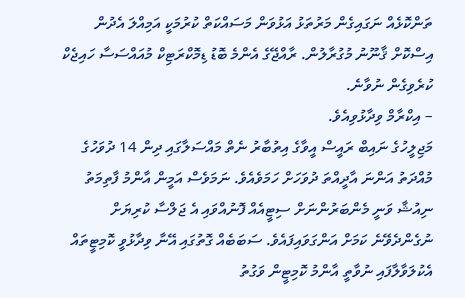ތަންކޮޅެއް ނަގައިގެން މަރުތަޅު އަޅުވަން މަސައްކަތް ކުރުމަކީ އަމިއްލަ އެދުން އިސްކޮށް ޤާނޫނު މުގުރާލުން. ރާއްޖޭގެ އެންމެ ބޮޑު ޑިމޮކްރަޓިކް މުއައްސަސާ ހައިޖެކް ކުރެވިގެން ނުވާނެ.
– އިކްރާމް ވިދާޅުވިއެވެ.
މަޖިލީހުގެ ނައިބް ރައީސް އީވާގެ އިތުބާރު ނެތް މައްސަލާގައި ދިން 14 ދުވަހުގެ މުއްދަތު އަންނަ އާދީއްތަ ދުވަހަށް ހަމަވެއެވެ. ނަމަވެސް އަމީން އާންމު ފާތިމަތު ނިއުޝާ ވަނީ މެންބަރުންނަށް ސިޓީއެއް ފޮނުއްވައި އެ ޖަލްސާ ކުރިޔަށް ނުގެންދެވޭނެ ކަމަށް އަންގަވައިފައެވެ. ސަބަބެއް ގޮތުގައި އޭނާ ވިދާޅުވީ ކޮމިޓީތައް އެކުލަވާލާފައި ނުވާތީ އާންމު ކޮމިޓީން ވަގުތު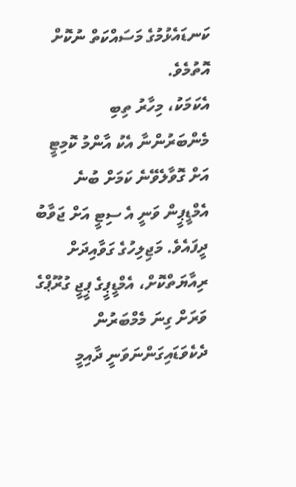ކަނޑައެޅުމުގެ މަސައްކަތް ނުކޮށް އޮތުމެވެ.
އެކަމަކު، މިހާރު ތިބި މެންބަރުންނާ އެކު އާންމު ކޮމިޓީ އަށް ގޮވާލެވޭނެ ކަމަށް ބުނެ އެމްޑީޕީން ވަނީ އެ ސިޓީ އަށް ޖަވާބު ދީފައެވެ. މަޖިލިހުގެ ގަވާއިދަށް ރިއާޔަތްކޮށް، އެމްޑީޕީގެ ޕީޖީ ގުރޫޕްގެ ވަރަށް ގިނަ މެމްބަރުން ދެކެވަޑައިގަންނަވަނީ ދާއިމީ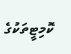ކޮމިޓީތަކުގެ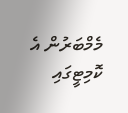މެމްބަރުން އެ ކޮމިޓީގައި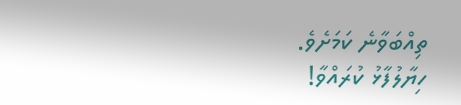ތިއްބަވާނެ ކަމަށެވެ.
ހިޔާލުފާޅު ކުރައްވާ!